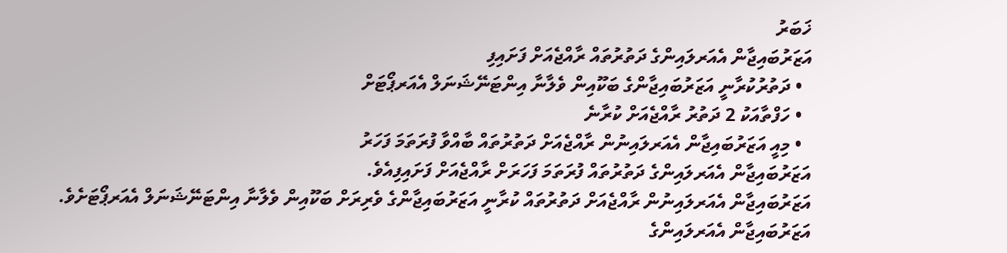ޚަބަރު
އަޒަރުބައިޖާން އެއަރލައިންގެ ދަތުރުތައް ރާއްޖެއަށް ފަށައިފި
  • ދަތުރުކުރާނީ އަޒަރުބައިޖާންގެ ބަކޫއިން ވެލާނާ އިންޓަނޭޝަނަލް އެއަރޕޯޓަށް
  • ހަފްތާއަކު 2 ދަތުރު ރާއްޖެއަށް ކުރާނެ
  • މިއީ އަޒަރުބައިޖާން އެއަރލައިނުން ރާއްޖެއަށް ދަތުރުތައް ބާއްވާ ފުރަތަމަ ފަހަރު
އަޒަރުބައިޖާން އެއަރލައިންގެ ދަތުރުތައް ފުރަތަމަ ފަހަރަށް ރާއްޖެއަށް ފަށައިފިއެވެ.
އަޒަރުބައިޖާން އެއަރލައިނުން ރާއްޖެއަށް ދަތުރުތައް ކުރާނީ އަޒަރުބައިޖާންގެ ވެރިރަށް ބަކޫއިން ވެލާނާ އިންޓަނޭޝަނަލް އެއަރޕޯޓަށެވެ.
އަޒަރުބައިޖާން އެއަރލައިންގެ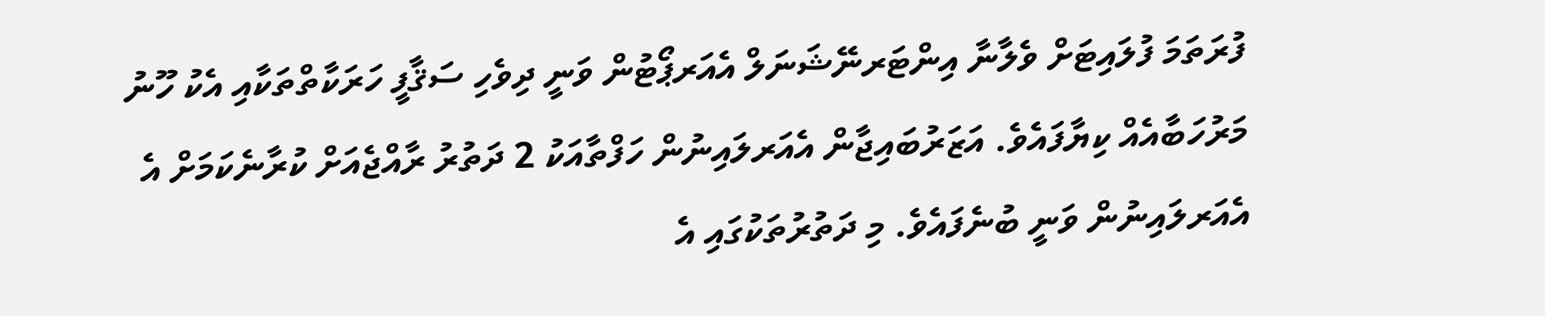ފުރަތަމަ ފުލައިޓަށް ވެލާނާ އިންޓަރނޭޝަނަލް އެއަރޕޯޓުން ވަނީ ދިވެހި ސަޤާފީ ހަރަކާތްތަކާއި އެކު ހޫނު މަރުހަބާއެއް ކިޔާފައެވެ. އަޒަރުބައިޖާން އެއަރލައިނުން ހަފްތާއަކު 2 ދަތުރު ރާއްޖެއަށް ކުރާނެކަމަށް އެ އެއަރލައިނުން ވަނީ ބުނެފައެވެ. މި ދަތުރުތަކުގައި އެ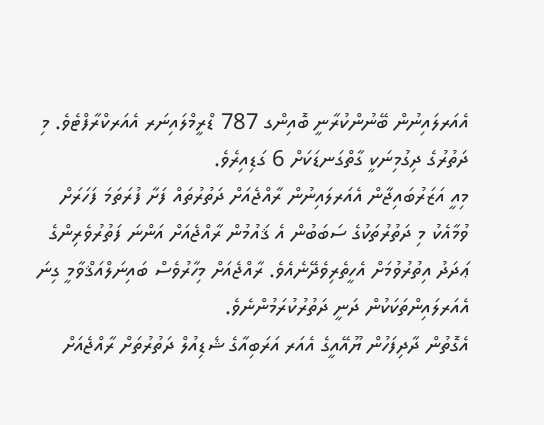އެއަރލައިނުން ބޭނުންކުރާނީ ބޮއިންގ 787 ޑްރީމްލައިނަރ އެއަރކްރާފްޓެވެ. މި ދަތުރުގެ ދިގުމިނަކީ ގާތްގަނޑަކަށް 6 ގަޑިއިރެވެ.
މިއީ އަޒަރުބައިޖާން އެއަރލައިނުން ރާއްޖެއަށް ދަތުރުތައް ފަށާ ފުރަތަމަ ފަހަރަށް ވުމާއެކު މި ދަތުރުތަކުގެ ސަބަބުން އެ ޤައުމުން ރާއްޖެއަށް އަންނަ ފަތުރުވެރިންގެ ޢަދަދު އިތުރުވުމަށް އެހީތެރިވެދޭނެއެވެ. ރާއްޖެއަށް މިހާރުވެސް ބައިނަލްއަޤްވާމީ ގިނަ އެއަރލައިންތަކަކުން ދަނީ ދަތުރުކުރަމުންނެވެ.
އެގޮތުން ދާދިފަހުން ޔޫއޭއީގެ އެއަރ އަރަބިއާގެ ޝެޑިއުލް ދަތުރުތަށް ރާއްޖެއަށް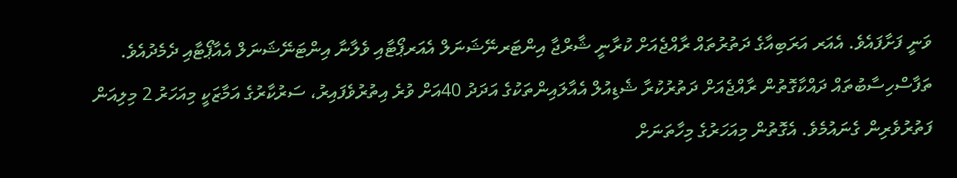ވަނީ ފަށާފައެވެ. އެއަރ އަރަބިއާގެ ދަތުރުތައް ރާއްޖެއަށް ކުރާނީ ޝާރްޖާ އިންޓަރނޭޝަނަލް އެއަރޕޯޓާއި ވެލާނާ އިންޓަނޭޝަނަލް އެއާޕޯޓާއި ދެމެދުއެވެ.
ތަފާސްހިސާބުތައް ދައްކާގޮތުން ރާއްޖެއަށް ދަތުރުކުރާ ޝެޑިއުލް އެއާލައިންތަކުގެ އަދަދު 40އަށް ވުރެ އިތުރުވެފައިރު، ސަރުކާރުގެ އަމާޒަކީ މިއަހަރު 2 މިލިއަން ފަތުރުވެރިން ގެނައުމެވެ. އެގޮތުން މިއަހަރުގެ މިހާތަނަށް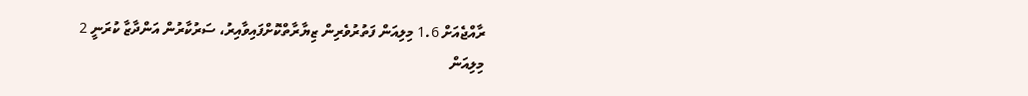ރާއްޖެއަށް 1.6 މިލިއަން ފަތުރުވެރިން ޒިޔާރާތްކޮށްފައިވާއިރު، ސަރުކާރުން އަންދާޒާ ކުރަނީ 2 މިލިއަން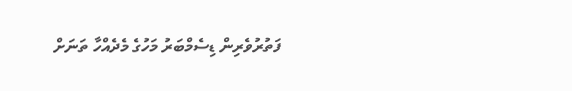ފަތުރުވެރިން ޑިސެމްބަރު މަހުގެ މެދެއްހާ ތަނަށް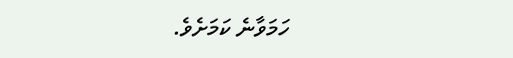ހަމަވާނެ ކަމަށެވެ.